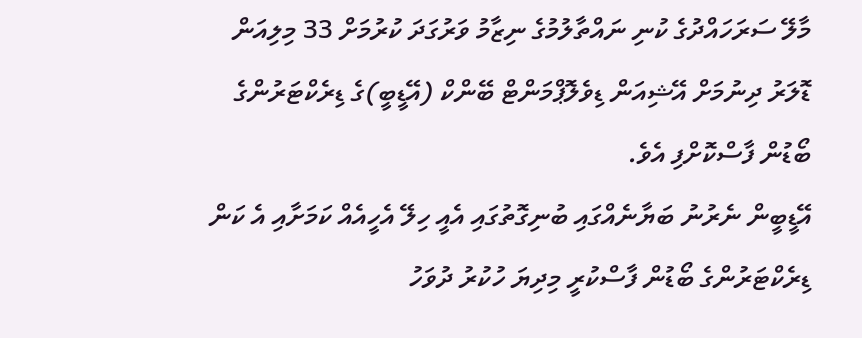މާލޭ ސަރަހައްދުގެ ކުނި ނައްތާލުމުގެ ނިޒާމު ވަރުގަދަ ކުރުމަށް 33 މިލިއަން ޑޮލަރު ދިނުމަށް އޭޝިއަން ޑިވެލޮޕްމަންޓް ބޭންކް (އޭޑީބީ)ގެ ޑިރެކްޓަރުންގެ ބޯޑުން ފާސްކޮށްފި އެވެ.
އޭޑީބީން ނެރުނު ބަޔާނެއްގައި ބުނިގޮތުގައި އެއީ ހިލޭ އެހީއެއް ކަމަށާއި އެ ކަން ޑިރެކްޓަރުންގެ ބޯޑުން ފާސްކުރީ މިދިޔަ ހުކުރު ދުވަހު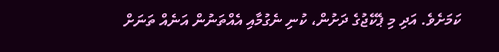ކަމަށެވެ. އަދި މި ޕެކޭޖުގެ ދަށުން، ކުނި ނެގުމާއި އެއްތަނުން އަނެއް ތަނަށް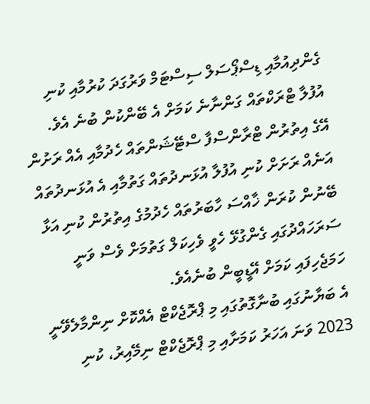ގެންދިއުމާއި ޑިސްޕޯސަލް ސިސްޓަމް ވަރުގަދަ ކުރުމާއި ކުނި އުފުލާ ޓްރަކްތައް ގަންނާނެ ކަމަށް އެ ބޭންކުން ބުނެ އެވެ.
އޭގެ އިތުރުން ޓްރާންސްފާ ސްޓޭޝަންތައް ހެދުމާއި އެއް ރަށުން އަނެއް ރަށަށް ކުނި އުފުލާ އުޅަނދުތައް ގަތުމާއި އެ އުޅަނދުތައް ބޭނުން ކުރަން ޚާއްސަ ހާބަރުތައް ހެދުމުގެ އިތުރުން ކުނި އަޅާ ސަރަހައްދުގައި ގެންގުޅޭ ހެވީ ވެހިކަލް ގަތުމަށް ވެސް ވަނީ ހަމަޖެހިފައި ކަމަށް އޭޑީބީން ބުނެއެވެ.
އެ ބަޔާނުގައި ބުނާގޮތުގައި މި ޕްރޮޖެކްޓް އެއްކޮށް ނިންމާލެވޭނީ 2023 ވަނަ އަހަރު ކަމަށާއި މި ޕްރޮޖެކްޓް ނިމޭއިރު، ކުނި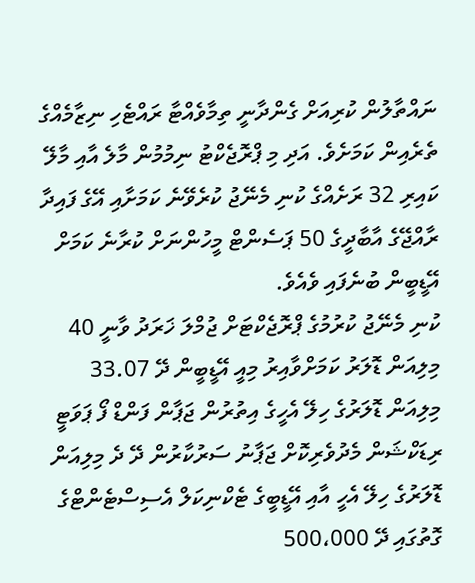ނައްތާލުން ކުރިއަށް ގެންދާނީ ތިމާވެއްޓާ ރައްޓެހި ނިޒާމެއްގެ ތެރެއިން ކަމަށެވެ. އަދި މި ޕްރޮޖެކްޓު ނިމުމުން މާލެ އާއި މާލޭ ކައިރި 32 ރަށެއްގެ ކުނި މެނޭޖު ކުރެވޭނެ ކަމަށާއި އޭގެ ފައިދާ ރާއްޖޭގެ އާބާދީގެ 50 ޕަސެންޓް މީހުންނަށް ކުރާނެ ކަމަށް އޭޑީބީން ބުނެފައި ވެއެވެ.
ކުނި މެނޭޖު ކުރުމުގެ ޕްރޮޖެކްޓަށް ޖުމްލަ ޚަރަދު ވާނީ 40 މިލިއަން ޑޮލަރު ކަމަށްވާއިރު މިއީ އޭޑީބީން ދޭ 33.07 މިލިއަން ޑޮލަރުގެ ހިލޭ އެހީގެ އިތުރުން ޖަޕާން ފަންޑް ފޯ ޕަވަޓީ ރިޑަކްޝަން މެދުވެރިކޮށް ޖަޕާނު ސަރުކާރުން ދޭ ދެ މިލިއަން ޑޮލަރުގެ ހިލޭ އެހީ އާއި އޭޑީބީގެ ޓެކްނިކަލް އެސިސްޓެންޓްގެ ގޮތުގައި ދޭ 500،000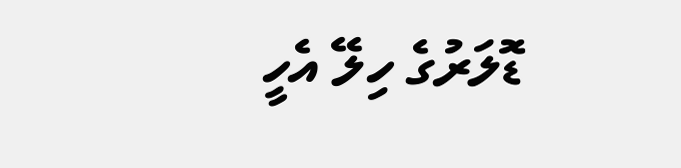ޑޮލަރުގެ ހިލޭ އެހީ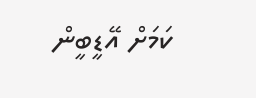ކަމަށް އޭޑީބީން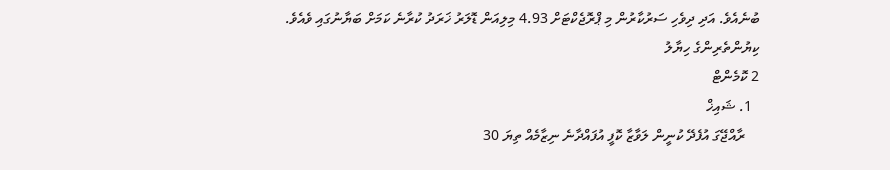ބުނެއެވެ. އަދި ދިވެހި ސަރުކާރުން މި ޕްރޮޖެކްޓަށް 4.93 މިލިއަން ޑޮލަރު ޚަރަދު ކުރާނެ ކަމަށް ބަޔާނުގައި ވެއެވެ.
ކިޔުންތެރިންގެ ހިޔާލު
2 ކޮމެންޓް
  1. ޝައިޚް
    ރާއްޖޭގަ އުފެދޭ ކުނީން ލަވާޒާ ކޮފީ އުފައްދާނެ ނިޒާމެއް ތިޔަ 30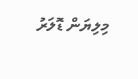މިލިޔަން ޑޮލަރު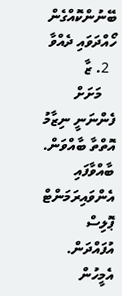ބޭނުންކޮއްގެން ހޯއްދަވައި ދެއްވާ
  2. ޒާ
    މަށަށް ފެންނަނީ ނިޒާމު އޮތްތާ ބާއްވަން. ބާއްވާފައި އެންވައިރަމަންޓް ޕޮލިސް އުފައްދަން. އެމީހުން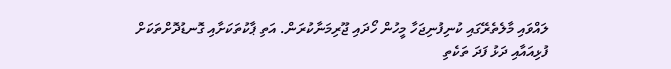ލައްވައި މާލެތެރޭގައި ކުނިފުނިޖަހާ މީހުން ހޯދައި ޖޫރިމަނާކުރަން. އަތި ޕާކުތަކަށާއި ގޮނޑުދޮށްތަކަށް ފުޅިއައާއި ދަޅު ފަދަ ތަކެތި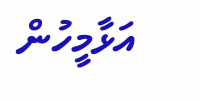އަޅާމީހުން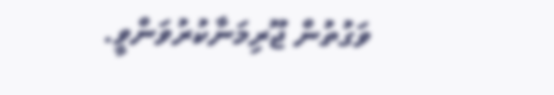ވަގުތުން ޖޫރިމަނާކުރުވަންވީ.